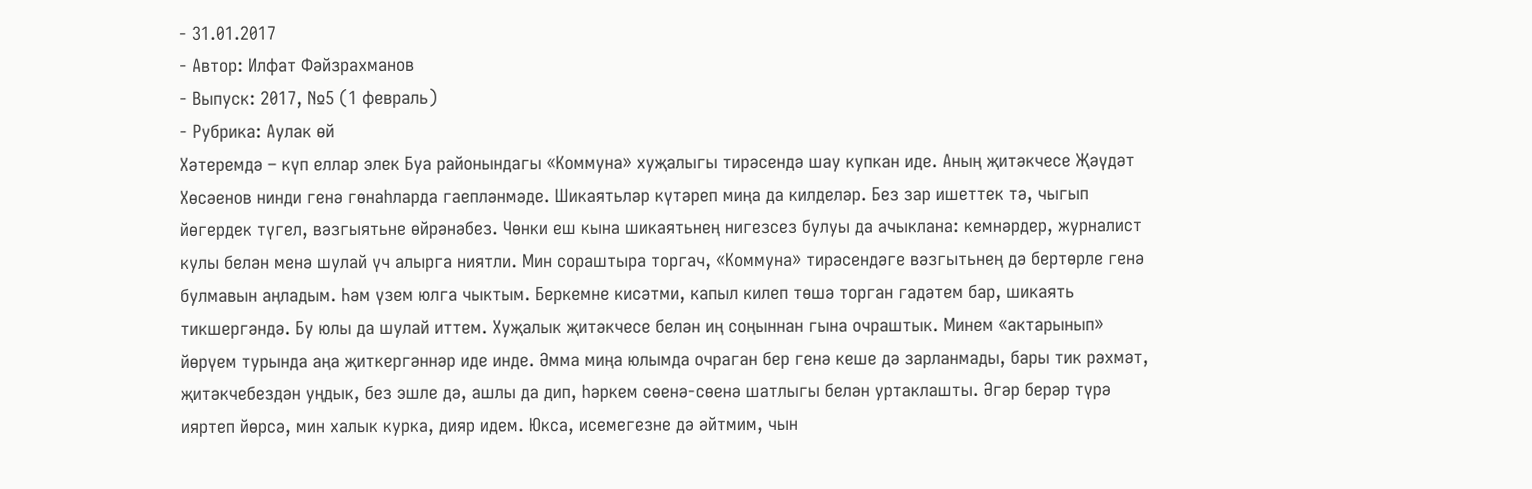- 31.01.2017
- Автор: Илфат Фәйзрахманов
- Выпуск: 2017, №5 (1 февраль)
- Рубрика: Аулак өй
Хәтеремдә – күп еллар элек Буа районындагы «Коммуна» хуҗалыгы тирәсендә шау купкан иде. Аның җитәкчесе Җәүдәт Хөсәенов нинди генә гөнаһларда гаепләнмәде. Шикаятьләр күтәреп миңа да килделәр. Без зар ишеттек тә, чыгып йөгердек түгел, вәзгыятьне өйрәнәбез. Чөнки еш кына шикаятьнең нигезсез булуы да ачыклана: кемнәрдер, журналист кулы белән менә шулай үч алырга ниятли. Мин сораштыра торгач, «Коммуна» тирәсендәге вәзгытьнең дә бертөрле генә булмавын аңладым. Һәм үзем юлга чыктым. Беркемне кисәтми, капыл килеп төшә торган гадәтем бар, шикаять тикшергәндә. Бу юлы да шулай иттем. Хуҗалык җитәкчесе белән иң соңыннан гына очраштык. Минем «актарынып» йөрүем турында аңа җиткергәннәр иде инде. Әмма миңа юлымда очраган бер генә кеше дә зарланмады, бары тик рәхмәт, җитәкчебездән уңдык, без эшле дә, ашлы да дип, һәркем сөенә-сөенә шатлыгы белән уртаклашты. Әгәр берәр түрә ияртеп йөрсә, мин халык курка, дияр идем. Юкса, исемегезне дә әйтмим, чын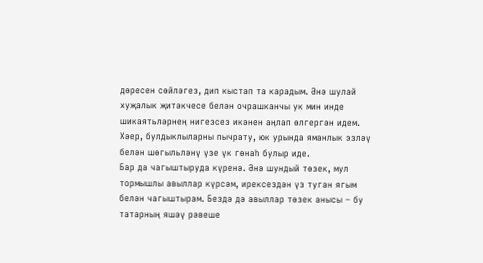дөресен сөйләгез, дип кыстап та карадым. Әнә шулай хуҗалык җитәкчесе белән очрашканчы ук мин инде шикаятьләрнең нигезсез икәнен аңлап өлгергән идем. Хәер, булдыклыларны пычрату, юк урында яманлык эзләү белән шөгыльләнү үзе үк гөнаһ булыр иде.
Бар да чагыштыруда күренә. Әнә шундый төзек, мул тормышлы авыллар күрсәм, ирексездән үз туган ягым белән чагыштырам. Бездә дә авыллар төзек анысы – бу татарның яшәү рәвеше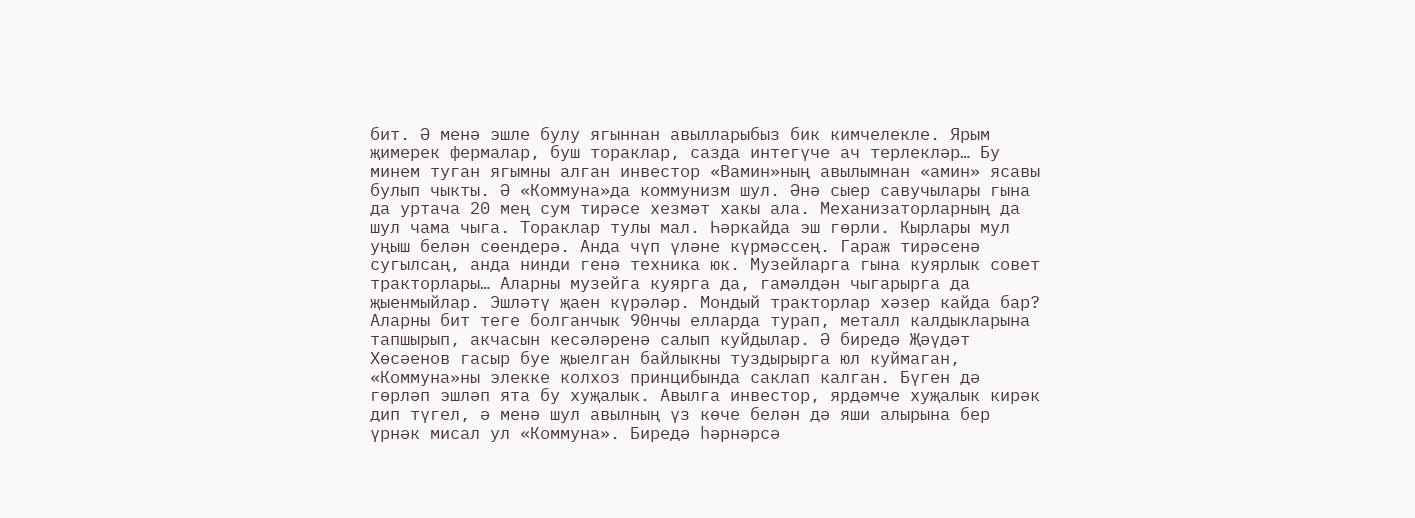бит. Ә менә эшле булу ягыннан авылларыбыз бик кимчелекле. Ярым җимерек фермалар, буш тораклар, сазда интегүче ач терлекләр… Бу минем туган ягымны алган инвестор «Вамин»ның авылымнан «амин» ясавы булып чыкты. Ә «Коммуна»да коммунизм шул. Әнә сыер савучылары гына да уртача 20 мең сум тирәсе хезмәт хакы ала. Механизаторларның да шул чама чыга. Тораклар тулы мал. Һәркайда эш гөрли. Кырлары мул уңыш белән сөендерә. Анда чүп үләне күрмәссең. Гараж тирәсенә сугылсаң, анда нинди генә техника юк. Музейларга гына куярлык совет тракторлары… Аларны музейга куярга да, гамәлдән чыгарырга да җыенмыйлар. Эшләтү җаен күрәләр. Мондый тракторлар хәзер кайда бар? Аларны бит теге болганчык 90нчы елларда турап, металл калдыкларына тапшырып, акчасын кесәләренә салып куйдылар. Ә биредә Җәүдәт Хөсәенов гасыр буе җыелган байлыкны туздырырга юл куймаган, «Коммуна»ны элекке колхоз принцибында саклап калган. Бүген дә гөрләп эшләп ята бу хуҗалык. Авылга инвестор, ярдәмче хуҗалык кирәк дип түгел, ә менә шул авылның үз көче белән дә яши алырына бер үрнәк мисал ул «Коммуна». Биредә һәрнәрсә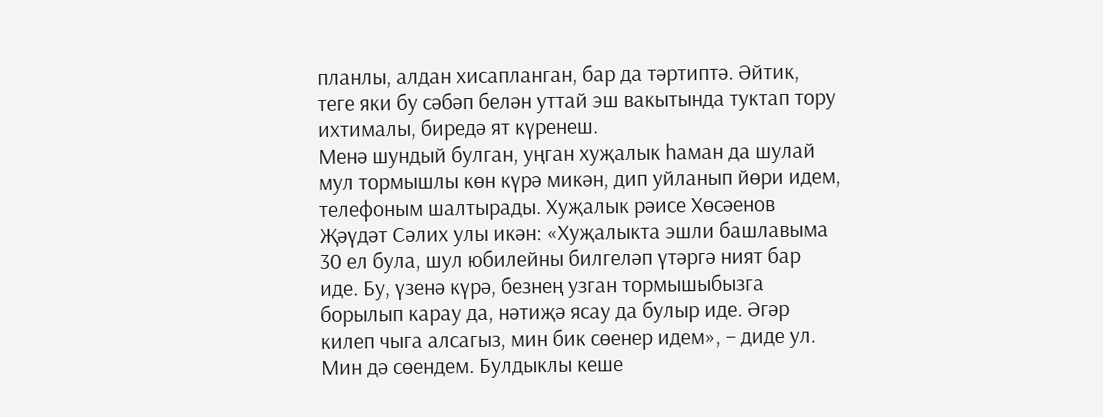планлы, алдан хисапланган, бар да тәртиптә. Әйтик, теге яки бу сәбәп белән уттай эш вакытында туктап тору ихтималы, биредә ят күренеш.
Менә шундый булган, уңган хуҗалык һаман да шулай мул тормышлы көн күрә микән, дип уйланып йөри идем, телефоным шалтырады. Хуҗалык рәисе Хөсәенов Җәүдәт Сәлих улы икән: «Хуҗалыкта эшли башлавыма 30 ел була, шул юбилейны билгеләп үтәргә ният бар иде. Бу, үзенә күрә, безнең узган тормышыбызга борылып карау да, нәтиҗә ясау да булыр иде. Әгәр килеп чыга алсагыз, мин бик сөенер идем», – диде ул. Мин дә сөендем. Булдыклы кеше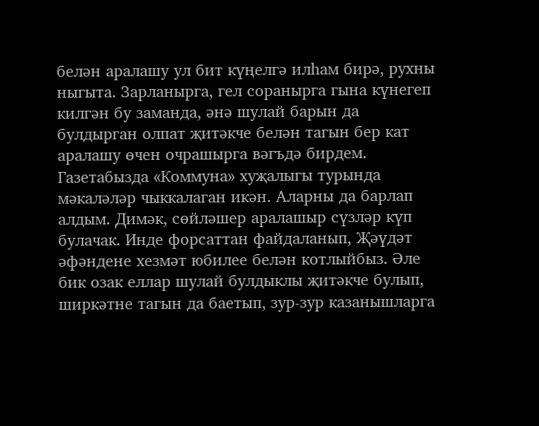белән аралашу ул бит күңелгә илһам бирә, рухны ныгыта. Зарланырга, гел соранырга гына күнегеп килгән бу заманда, әнә шулай барын да булдырган олпат җитәкче белән тагын бер кат аралашу өчен очрашырга вәгъдә бирдем.
Газетабызда «Коммуна» хуҗалыгы турында мәкаләләр чыккалаган икән. Аларны да барлап алдым. Димәк, сөйләшер аралашыр сүзләр күп булачак. Инде форсаттан файдаланып, Җәүдәт әфәндене хезмәт юбилее белән котлыйбыз. Әле бик озак еллар шулай булдыклы җитәкче булып, ширкәтне тагын да баетып, зур-зур казанышларга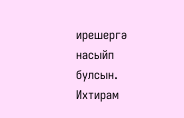ирешергә насыйп булсын.
Ихтирам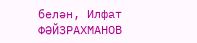белән, Илфат ФӘЙЗРАХМАНОВ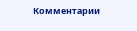Комментарии